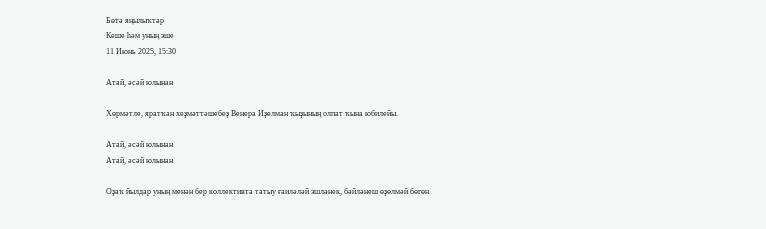Бөтә яңылыҡтар
Кеше һәм уның эше
11 Июнь 2025, 15:30

Атай, әсәй юлынан

Хөрмәтле, яратҡан хеҙмәттәшебеҙ Венера Иҙелман ҡыҙының олпат ҡына юбилейы.

Атай, әсәй юлынан
Атай, әсәй юлынан

Оҙаҡ йылдар уның менән бер коллективта татыу ғаиләләй эшләнек, бәйләнеш өҙөлмәй бөгөн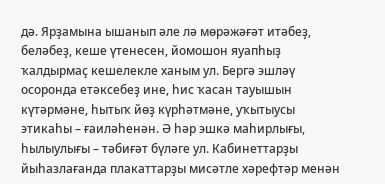дә. Ярҙамына ышанып әле лә мөрәжәғәт итәбеҙ, беләбеҙ, кеше үтенесен, йомошон яуапһыҙ ҡалдырмаҫ кешелекле ханым ул. Бергә эшләү осоронда етәксебеҙ ине, һис ҡасан тауышын күтәрмәне, һытыҡ йөҙ күрһәтмәне, уҡытыусы этикаһы – ғаиләһенән. Ә һәр эшкә маһирлығы, һылыулығы – тәбиғәт бүләге ул. Кабинеттарҙы йыһазлағанда плакаттарҙы мисәтле хәрефтәр менән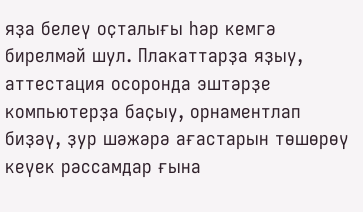яҙа белеү оҫталығы һәр кемгә бирелмәй шул. Плакаттарҙа яҙыу, аттестация осоронда эштәрҙе компьютерҙа баҫыу, орнаментлап биҙәү, ҙур шәжәрә ағастарын төшөрөү кеүек рәссамдар ғына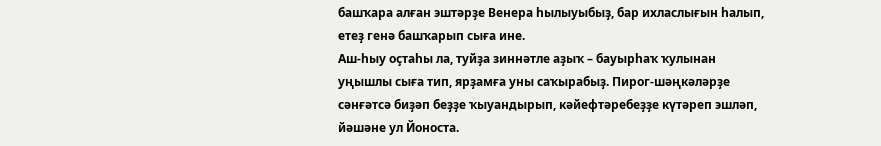башҡара алған эштәрҙе Венера һылыуыбыҙ, бар ихласлығын һалып, етеҙ генә башҡарып сыға ине.
Аш-һыу оҫтаһы ла, туйҙа зиннәтле аҙыҡ – бауырһаҡ ҡулынан уңышлы сыға тип, ярҙамға уны саҡырабыҙ. Пирог-шәңкәләрҙе сәнғәтсә биҙәп беҙҙе ҡыуандырып, кәйефтәребеҙҙе күтәреп эшләп, йәшәне ул Йоноста.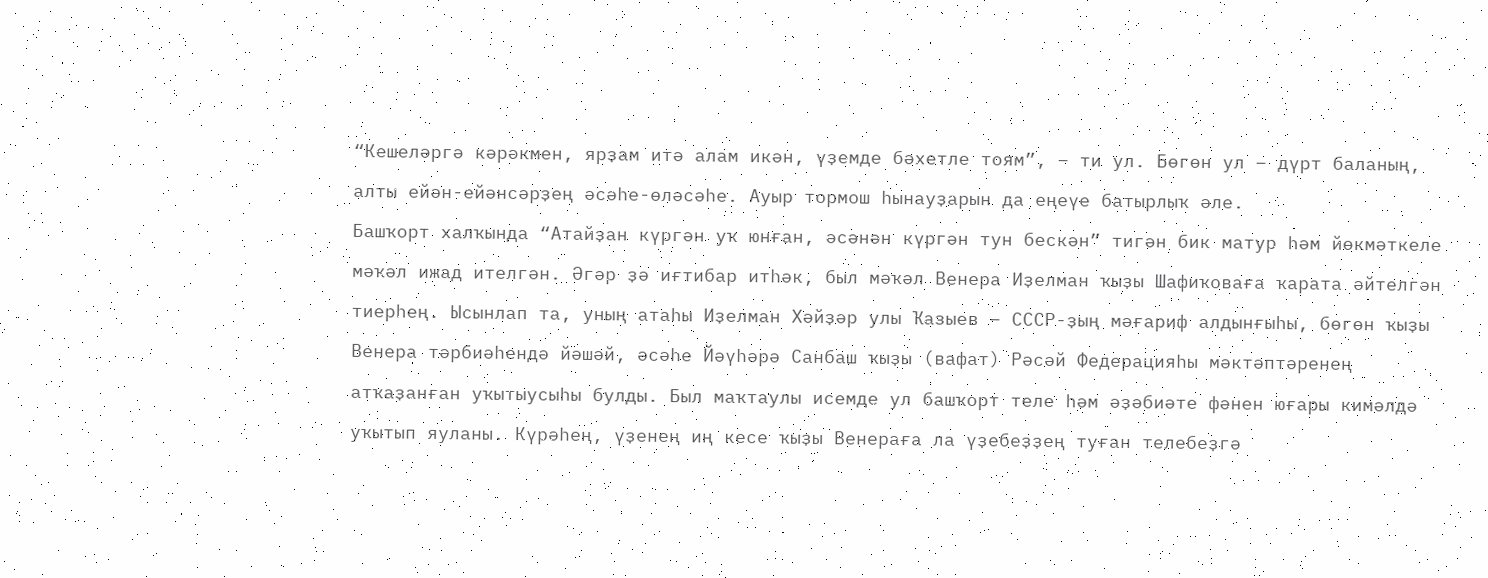“Кешеләргә кәрәкмен, ярҙам итә алам икән, үҙемде бәхетле тоям”, – ти ул. Бөгөн ул – дүрт баланың, алты ейән-ейәнсәрҙең әсәһе-өләсәһе. Ауыр тормош һынауҙарын да еңеүе батырлыҡ әле.
Башҡорт халҡында “Атайҙан күргән уҡ юнған, әсәнән күргән тун бескән” тигән бик матур һәм йөкмәткеле мәҡәл ижад ителгән. Әгәр ҙә иғтибар итһәк, был мәҡәл Венера Иҙелман ҡыҙы Шафиҡоваға ҡарата әйтелгән тиерһең. Ысынлап та, уның атаһы Иҙелман Хәйҙәр улы Ҡазыев – СССР-ҙың мәғариф алдынғыһы, бөгөн ҡыҙы Венера тәрбиәһендә йәшәй, әсәһе Йәүһәрә Санбаш ҡыҙы (вафат) Рәсәй Федерацияһы мәктәптәренең атҡаҙанған уҡытыусыһы булды. Был маҡтаулы исемде ул башҡорт теле һәм әҙәбиәте фәнен юғары кимәлдә уҡытып яуланы. Күрәһең, үҙенең иң кесе ҡыҙы Венераға ла үҙебеҙҙең туған телебеҙгә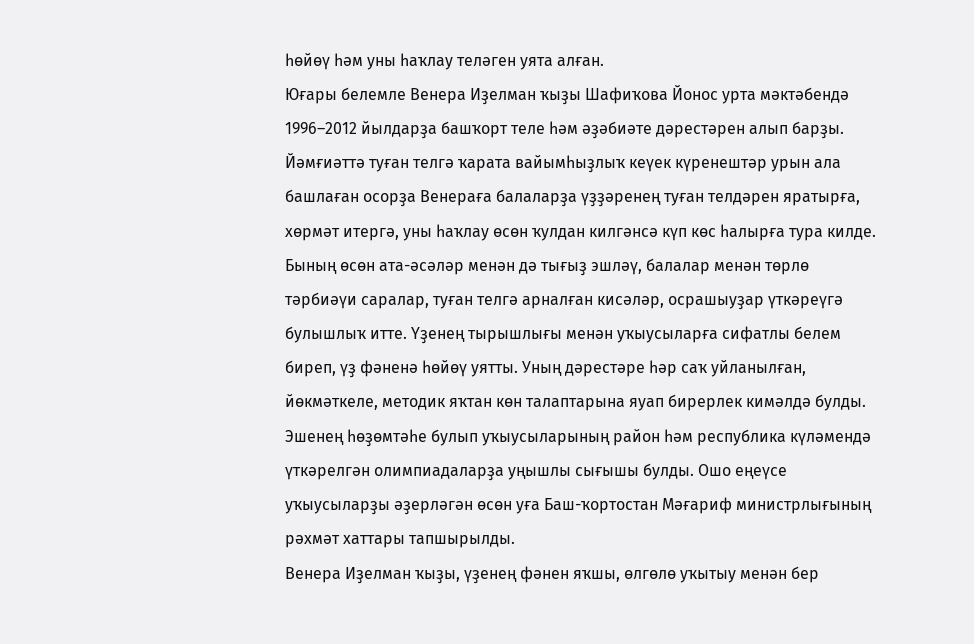һөйөү һәм уны һаҡлау теләген уята алған.
Юғары белемле Венера Иҙелман ҡыҙы Шафиҡова Йонос урта мәктәбендә 1996–2012 йылдарҙа башҡорт теле һәм әҙәбиәте дәрестәрен алып барҙы. Йәмғиәттә туған телгә ҡарата вайымһыҙлыҡ кеүек күренештәр урын ала башлаған осорҙа Венераға балаларҙа үҙҙәренең туған телдәрен яратырға, хөрмәт итергә, уны һаҡлау өсөн ҡулдан килгәнсә күп көс һалырға тура килде. Бының өсөн ата-әсәләр менән дә тығыҙ эшләү, балалар менән төрлө тәрбиәүи саралар, туған телгә арналған кисәләр, осрашыуҙар үткәреүгә булышлыҡ итте. Үҙенең тырышлығы менән уҡыусыларға сифатлы белем биреп, үҙ фәненә һөйөү уятты. Уның дәрестәре һәр саҡ уйланылған, йөкмәткеле, методик яҡтан көн талаптарына яуап бирерлек кимәлдә булды.
Эшенең һөҙөмтәһе булып уҡыусыларының район һәм республика күләмендә үткәрелгән олимпиадаларҙа уңышлы сығышы булды. Ошо еңеүсе уҡыусыларҙы әҙерләгән өсөн уға Баш-ҡортостан Мәғариф министрлығының рәхмәт хаттары тапшырылды.
Венера Иҙелман ҡыҙы, үҙенең фәнен яҡшы, өлгөлө уҡытыу менән бер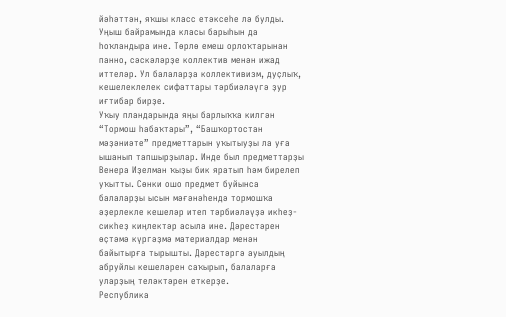йәһәттән, яҡшы класс етәксеһе лә булды. Уңыш байрамында класы барыһын да һоҡландыра ине. Төрлө емеш орлоҡтарынан панно, сәскәләрҙе коллектив менән ижад иттеләр. Ул балаларҙа коллективизм, дуҫлыҡ, кешелеклелек сифаттары тәрбиәләүгә ҙур иғтибар бирҙе.
Уҡыу пландарында яңы барлыҡҡа килгән “Тормош һабаҡтары”, “Башҡортостан мәҙәниәте” предметтарын уҡытыуҙы ла уға ышанып тапшырҙылар. Инде был предметтарҙы Венера Иҙелман ҡыҙы бик яратып һәм бирелеп уҡытты. Сөнки ошо предмет буйынса балаларҙы ысын мәғәнәһендә тормошҡа әҙерлекле кешеләр итеп тәрбиәләүҙә икһеҙ-сикһеҙ киңлектәр асыла ине. Дәрестәрен өҫтәмә күргәҙмә материалдар менән байытырға тырышты. Дәрестәргә ауылдың абруйлы кешеләрен саҡырып, балаларға уларҙың теләктәрен еткерҙе.
Республика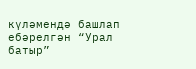күләмендә башлап ебәрелгән “Урал батыр”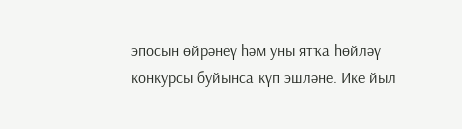эпосын өйрәнеү һәм уны ятҡа һөйләү конкурсы буйынса күп эшләне. Ике йыл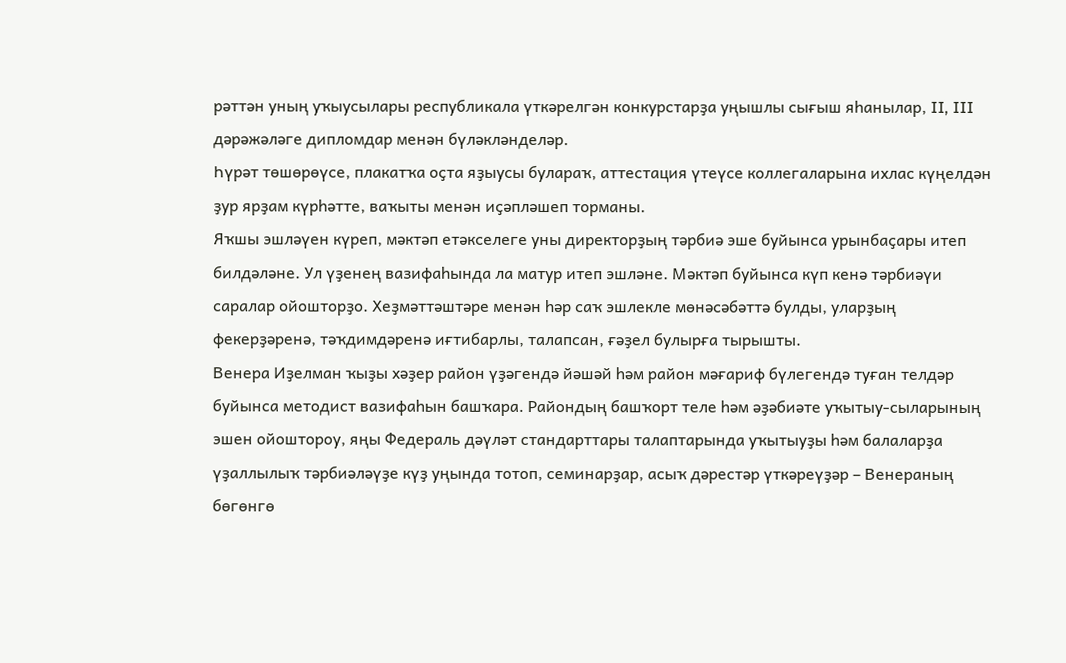рәттән уның уҡыусылары республикала үткәрелгән конкурстарҙа уңышлы сығыш яһанылар, II, III дәрәжәләге дипломдар менән бүләкләнделәр.
Һүрәт төшөрөүсе, плакатҡа оҫта яҙыусы булараҡ, аттестация үтеүсе коллегаларына ихлас күңелдән ҙур ярҙам күрһәтте, ваҡыты менән иҫәпләшеп торманы.
Яҡшы эшләүен күреп, мәктәп етәкселеге уны директорҙың тәрбиә эше буйынса урынбаҫары итеп билдәләне. Ул үҙенең вазифаһында ла матур итеп эшләне. Мәктәп буйынса күп кенә тәрбиәүи саралар ойошторҙо. Хеҙмәттәштәре менән һәр саҡ эшлекле мөнәсәбәттә булды, уларҙың фекерҙәренә, тәҡдимдәренә иғтибарлы, талапсан, ғәҙел булырға тырышты.
Венера Иҙелман ҡыҙы хәҙер район үҙәгендә йәшәй һәм район мәғариф бүлегендә туған телдәр буйынса методист вазифаһын башҡара. Райондың башҡорт теле һәм әҙәбиәте уҡытыу-сыларының эшен ойоштороу, яңы Федераль дәүләт стандарттары талаптарында уҡытыуҙы һәм балаларҙа үҙаллылыҡ тәрбиәләүҙе күҙ уңында тотоп, семинарҙар, асыҡ дәрестәр үткәреүҙәр – Венераның бөгөнгө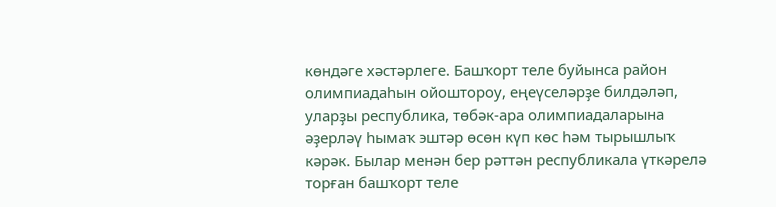көндәге хәстәрлеге. Башҡорт теле буйынса район олимпиадаһын ойоштороу, еңеүселәрҙе билдәләп, уларҙы республика, төбәк-ара олимпиадаларына әҙерләү һымаҡ эштәр өсөн күп көс һәм тырышлыҡ кәрәк. Былар менән бер рәттән республикала үткәрелә торған башҡорт теле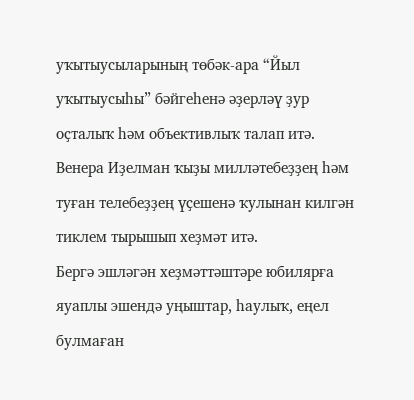уҡытыусыларының төбәк-ара “Йыл уҡытыусыһы” бәйгеһенә әҙерләү ҙур оҫталыҡ һәм объективлыҡ талап итә.
Венера Иҙелман ҡыҙы милләтебеҙҙең һәм туған телебеҙҙең үҫешенә ҡулынан килгән тиклем тырышып хеҙмәт итә.
Бергә эшләгән хеҙмәттәштәре юбилярға яуаплы эшендә уңыштар, һаулыҡ, еңел булмаған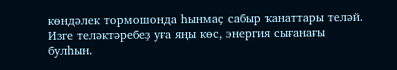көндәлек тормошонда һынмаҫ сабыр ҡанаттары теләй. Изге теләктәребеҙ уға яңы көс, энергия сығанағы булһын.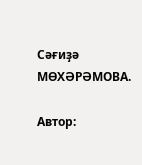Сәғиҙә МӨХӘРӘМОВА.

Автор: